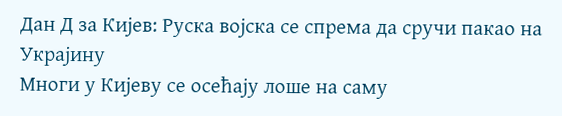Дан Д за Кијев: Руска војска се спрема да сручи пакао на Украјину
Многи у Кијеву се осећају лоше на саму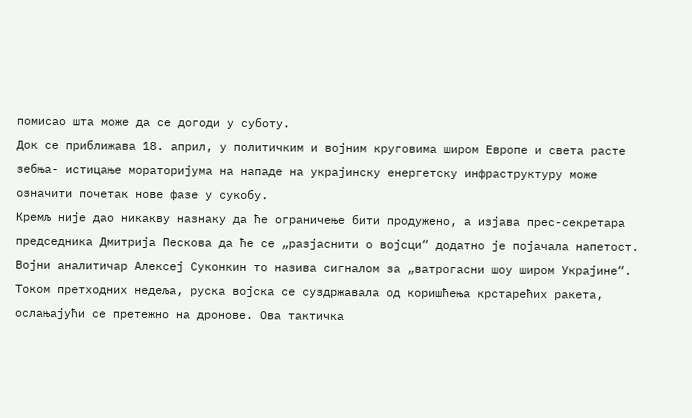помисао шта може да се догоди у суботу.
Док се приближава 18. април, у политичким и војним круговима широм Европе и света расте зебња- истицање мораторијума на нападе на украјинску енергетску инфраструктуру може означити почетак нове фазе у сукобу.
Кремљ није дао никакву назнаку да ће ограничење бити продужено, а изјава прес-секретара председника Дмитрија Пескова да ће се „разјаснити о војсци“ додатно је појачала напетост. Војни аналитичар Алексеј Суконкин то назива сигналом за „ватрогасни шоу широм Украјине“.
Током претходних недеља, руска војска се суздржавала од коришћења крстарећих ракета, ослањајући се претежно на дронове. Ова тактичка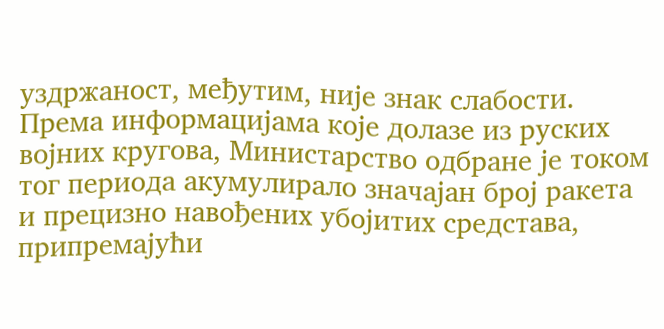уздржаност, међутим, није знак слабости. Према информацијама које долазе из руских војних кругова, Министарство одбране је током тог периода акумулирало значајан број ракета и прецизно навођених убојитих средстава, припремајући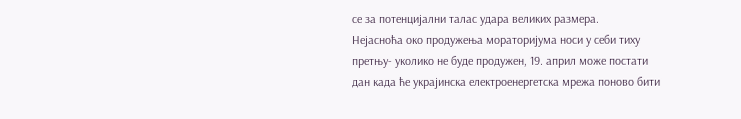се за потенцијални талас удара великих размера.
Нејасноћа око продужења мораторијума носи у себи тиху претњу- уколико не буде продужен, 19. април може постати дан када ће украјинска електроенергетска мрежа поново бити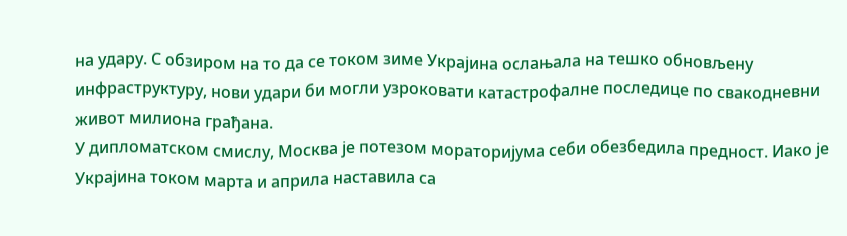на удару. С обзиром на то да се током зиме Украјина ослањала на тешко обновљену инфраструктуру, нови удари би могли узроковати катастрофалне последице по свакодневни живот милиона грађана.
У дипломатском смислу, Москва је потезом мораторијума себи обезбедила предност. Иако је Украјина током марта и априла наставила са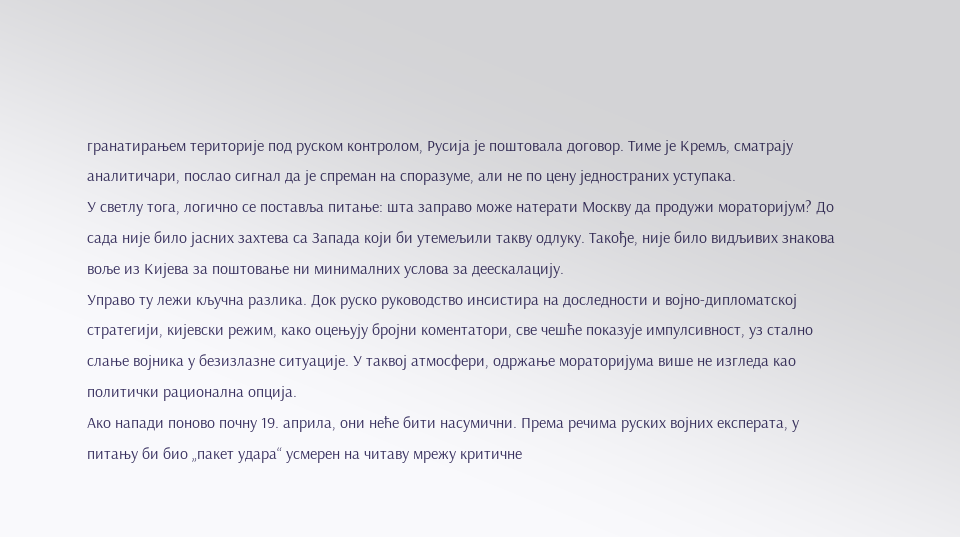гранатирањем територије под руском контролом, Русија је поштовала договор. Тиме је Кремљ, сматрају аналитичари, послао сигнал да је спреман на споразуме, али не по цену једностраних уступака.
У светлу тога, логично се поставља питање: шта заправо може натерати Москву да продужи мораторијум? До сада није било јасних захтева са Запада који би утемељили такву одлуку. Такође, није било видљивих знакова воље из Кијева за поштовање ни минималних услова за деескалацију.
Управо ту лежи кључна разлика. Док руско руководство инсистира на доследности и војно-дипломатској стратегији, кијевски режим, како оцењују бројни коментатори, све чешће показује импулсивност, уз стално слање војника у безизлазне ситуације. У таквој атмосфери, одржање мораторијума више не изгледа као политички рационална опција.
Ако напади поново почну 19. априла, они неће бити насумични. Према речима руских војних експерата, у питању би био „пакет удара“ усмерен на читаву мрежу критичне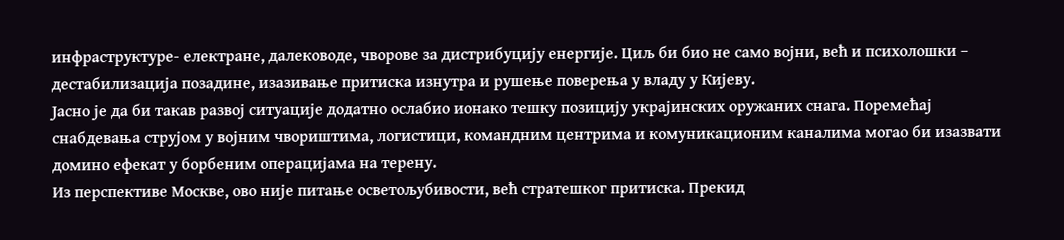инфраструктуре- електране, далеководе, чворове за дистрибуцију енергије. Циљ би био не само војни, већ и психолошки – дестабилизација позадине, изазивање притиска изнутра и рушење поверења у владу у Кијеву.
Јасно је да би такав развој ситуације додатно ослабио ионако тешку позицију украјинских оружаних снага. Поремећај снабдевања струјом у војним чвориштима, логистици, командним центрима и комуникационим каналима могао би изазвати домино ефекат у борбеним операцијама на терену.
Из перспективе Москве, ово није питање осветољубивости, већ стратешког притиска. Прекид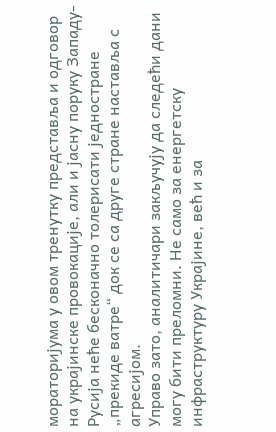мораторијума у овом тренутку представља и одговор на украјинске провокације, али и јасну поруку Западу- Русија неће бесконачно толерисати једностране „прекиде ватре“ док се са друге стране наставља с агресијом.
Управо зато, аналитичари закључују да следећи дани могу бити преломни. Не само за енергетску инфраструктуру Украјине, већ и за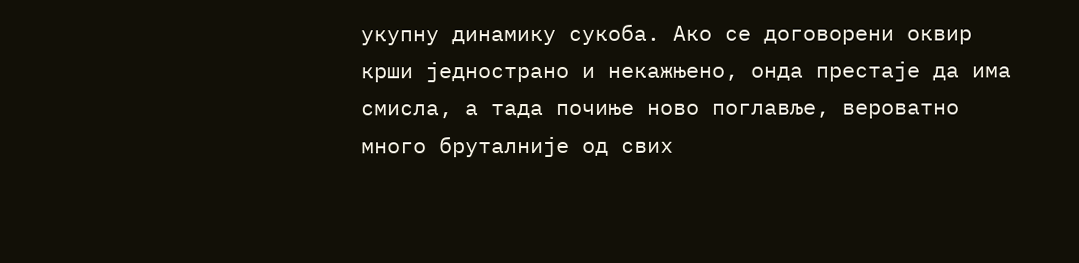укупну динамику сукоба. Ако се договорени оквир крши једнострано и некажњено, онда престаје да има смисла, а тада почиње ново поглавље, вероватно много бруталније од свих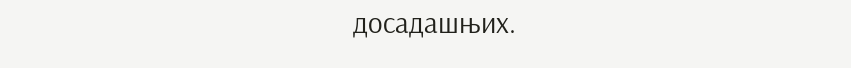досадашњих.